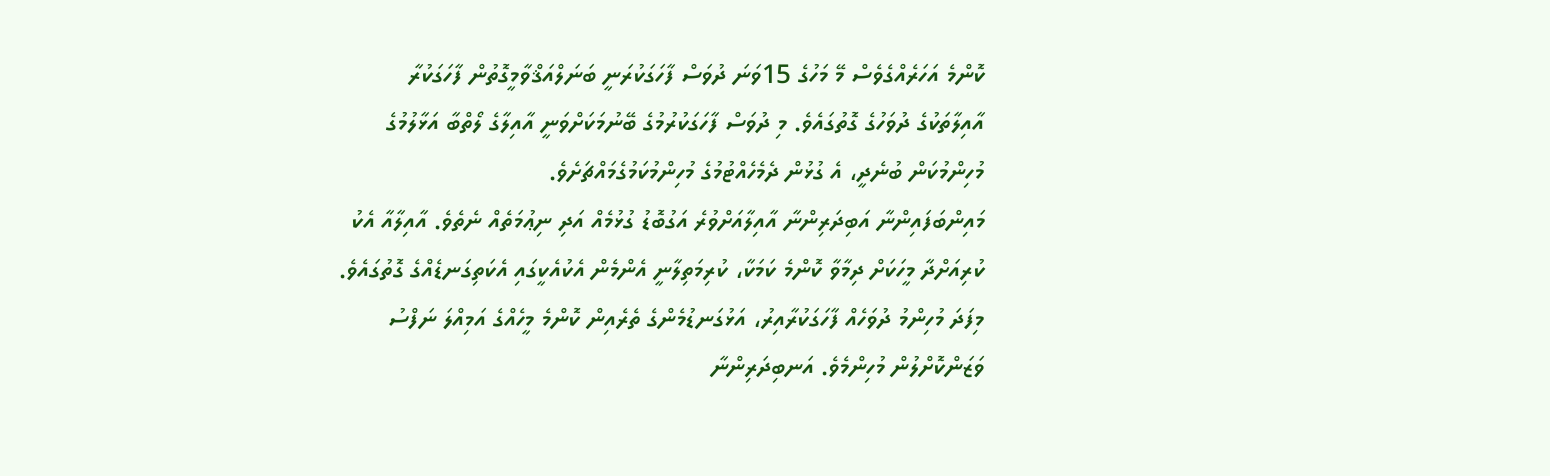ކޮންމެ އަހަރެއްގެވެސް މޭ މަހުގެ 15ވަނަ ދުވަސް ފާހަގަކުރަނީ ބަނަލްއަޤްވާމީގޮތުން ފާހަގަކުރާ އާއިލާތަކުގެ ދުވަހުގެ ގޮތުގައެވެ. މި ދުވަސް ފާހަގަކުރުމުގެ ބޭނުމަކަށްވަނީ އާއިލާގެ ލޯތްބާ އަޅާލުމުގެ މުހިންމުކަން ބުނެދީ، އެ ގުޅުން ދެމެހެއްޓުމުގެ މުހިންމުކަމުގެމައްޗަށެވެ.
މައިންބަފައިންނާ އަބިދަރިންނާ އާއިލާއަށްވުރެ އަގުބޮޑު ގުޅުމެއް އަދި ނިޢުމަތެއް ނެތެވެ. އާއިލާއާ އެކު ކުރިއަށްދާ މީހަކަށް ދިމާވާ ކޮންމެ ކަމަކާ، ކުރިމަތިލާނީ އެންމެން އެކުއެކީގައި އެކަތިގަނޑެއްގެ ގޮތުގައެވެ.
މިފަދަ މުހިންމު ދުވަހެއް ފާހަގަކުރާއިރު، އަޅުގަނޑުމެންގެ ތެރެއިން ކޮންމެ މީހެއްގެ އަމިއްލަ ނަފްސު ވަޒަންކޮށްލުން މުހިންމެވެ. އަނބިދަރިންނާ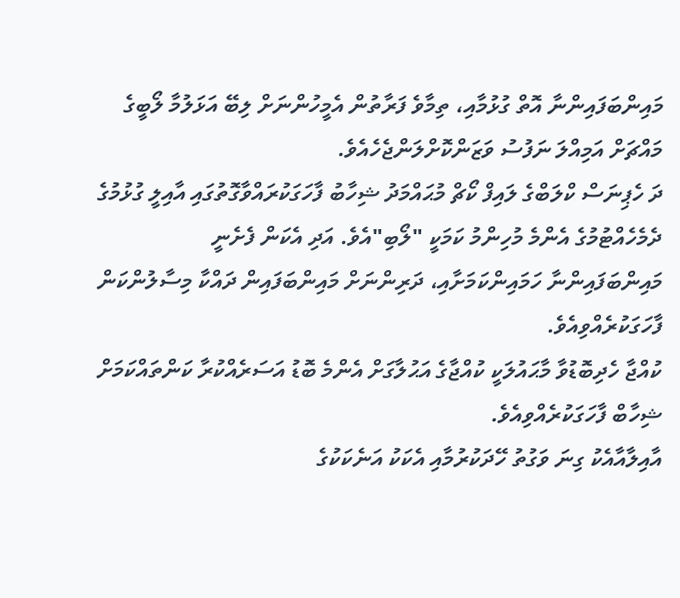މައިންބަފައިންނާ އޮތް ގުޅުމާއި، ތިމާވެ ފަރާތުން އެމީހުންނަށް ލިބޭ އަޅަލުމާ ލޯބީގެ މައްޗަށް އަމިއްލަ ނަފުސު ވަޒަންކޮށްލަންޖެހެއެވެ.
ދަ ހެޕިނަސް ކްލަބްގެ ލައިފް ކޯޗް މުޙައްމަދު ޝިހާބު ފާހަގަކުރައްވާގޮތުގައި އާއިލީ ގުޅުމުގެ ދެމެހެއްޓުމުގެ އެންމެ މުހިންމު ކަމަކީ "ލޯބި"އެވެ. އަދި އެކަން ފެށެނީ މައިންބަފައިންނާ ހަމައިންކަމަށާއި، ދަރިންނަށް މައިންބަފައިން ދައްކާ މިސާލުންކަން ފާހަގަކުރެއްވިއެވެ.
ކުއްޖާ ހެދިބޮޑުވާ މާޙައުލަކީ ކުއްޖާގެ އަޙުލާގަށް އެންމެ ބޮޑު އަސަރެއްކުރާ ކަންތައްކަމަށް ޝިހާބް ފާހަގަކުރެއްވިއެވެ.
އާއިލާއާއެކު ގިނަ ވަގުތު ހޭދަކުރުމާއި އެކަކު އަނެކަކުގެ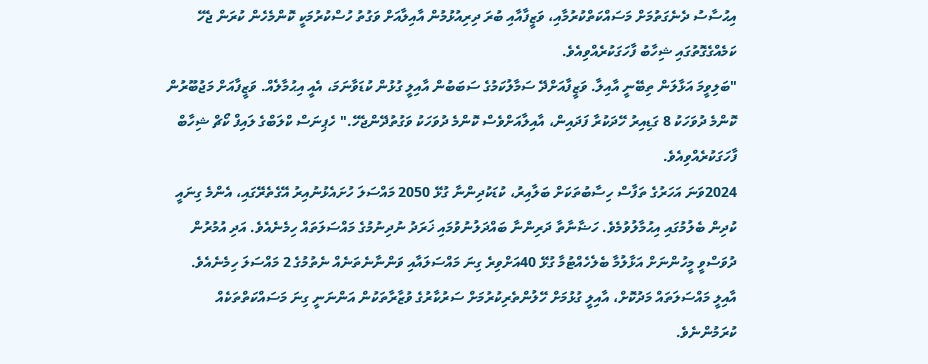އިޙުސާސު ދެނެގަތުމަށް މަސައްކަތްކުރުމާއި، ވަޒީފާއާއި ބުރަ ދިރިއުޅުމުން އާއިލާއަށް ވަގުތު ހުސްކުރުމަކީ ކޮންމެހެން ކުރަން ޖެހޭ ކަމެއްގެގޮތުގައި ޝިހާބު ފާހަގަކުރެއްވިއެވެ.
"ބަލިވީމަ އަޅާލަން ތިބޭނީ އާއިލާ. ވަޒީފާއަށްދޭ ސަމާލުކަމުގެ ސަބަބުން އާއިލީ ގުޅުން ކުޑަވާނަމަ، އެއީ އިޙުމާލެއް. ވަޒީފާއަށް މަޖުބޫރުން ކޮންމެ ދުވަހަކު 8 ގަޑިއިރު ހޭދަކުރާ ފަދައިން، އާއިލާއަށްވެސް ކޮންމެ ދުވަހަކު ވަގުތުދޭންޖެހޭ." ހެޕިނަސް ކްލަބްގެ ލައިފް ކޯޗް ޝިހާބް ފާހަގަކުރެއްވިއެވެ.
2024ވަނަ އަހަރުގެ ތަފާސް ހިސާބުތަކަށް ބަލާއިރު، ކުޑަކުދިންނާ ގުޅޭ 2050 މައްސަލަ ހުށައެޅުނުއިރު އޭގެތެރޭގައި، އެންމެ ގިނައީ ކުދިން ބެލުމުގައި އިޙުމާލުވުމެވެ. ހަޟާނާތާ ދަރިންނާ ބައްދަލުނުވުމައި ޚަރަދު ނުދިނުމުގެ މައްސަލަތައް ހިމެނެއެވެ. އަދި އުމުރުން ދުވަސްވީ މީހުންނަށް އަޅާލުމާ ބެލެހެއްޓުމާ ގުޅޭ 40އަށްވިރެ ގިނަ މައްސަލައާއި ވަންނާނެތަނެއް ނެތުމުގެ 2 މައްސަލަ ހިމެނެއެވެ.
އާއިލީ މައްސަލަތައް މަދުކޮށް، އާއިލީ ގުޅުމަށް ހޭލުންތެރިކުރުމަށް ސަރުކާރުގެ ވުޒާރާތަކުން އަންނަނީ ގިނަ މަސައްކަތްތަކެއް ކުރަމުންނެވެ.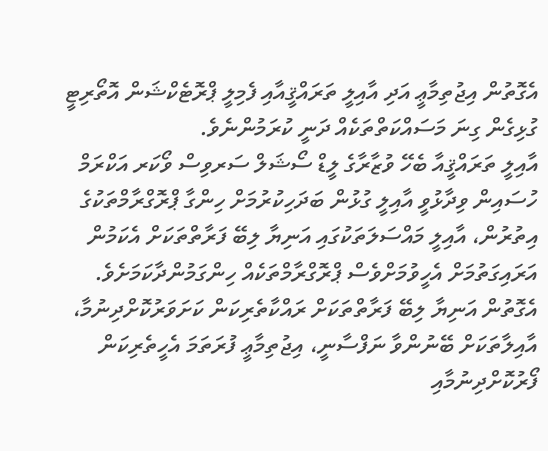އެގޮތުން އިޖުތިމާޢީ އަދި އާއިލީ ތަރައްޤީއާއި ފެމިލީ ޕްރޮޓެކްޝަން އޮތޯރިޓީ ގުޅިގެން ގިނަ މަސައްކަތްތަކެއް ދަނީ ކުރަމުންނެވެ.
އާއިލީ ތަރައްޤީއާ ބެހޭ ވުޒާރާގެ ލީޑް ސޯޝަލް ސަރވިސް ވޯކަރ އަކްރަމް ހުސައިން ވިދާޅުވީ އާއިލީ ގުޅުން ބަދަހިކުރުމަށް ހިންގާ ޕްރޮގްރާމްތަކުގެ އިތުރުން، އާއިލީ މައްސަލަތަކުގައި އަނިޔާ ލިބޭ ފަރާތްތަކަށް އެކަމުން އަރައިގަތުމަށް އެހީވުމަށްވެސް ޕްރޮގްރާމްތަކެއް ހިންގަމުންދާކަމަށެވެ. އެގޮތުން އަނިޔާ ލިބޭ ފަރާތްތަކަށް ރައްކާތެރިކަން ކަށަވަރުކޮށްދިނުމާ، އާއިލާތަކަށް ބޭނުންވާ ނަފްސާނީ، އިޖުތިމާޢީ ފުރަތަމަ އެހީތެރިކަން ފޯރުކޮށްދިނުމާއި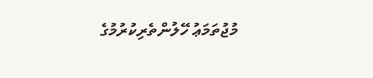މުޖުތަމަޢު ހޭލުންތެރިކުރުމުގެ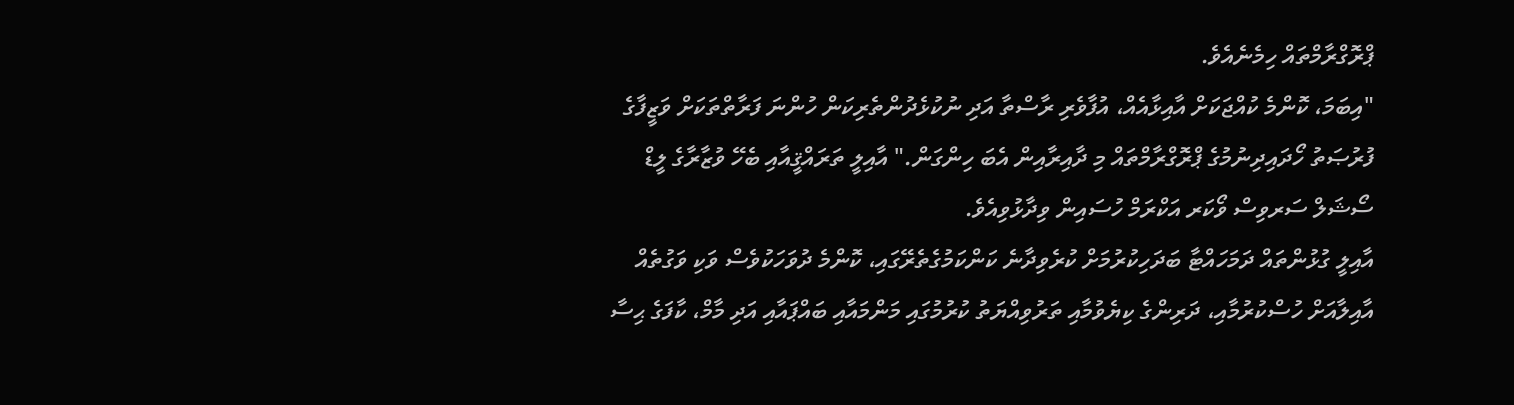ޕްރޮގްރާމްތައް ހިމެނެއެވެ.
"އިބަމަ، ކޮންމެ ކުއްޖަކަށް އާއިޅާއެއް، އުފާވެރި ރާސްތާ އަދި ނުކުޅެދުންތެރިކަން ހުންނަ ފަރާތްތަކަށް ވަޒީފާގެ ފުރުޞަތު ހޯދައިދިނުމުގެ ޕްރޮގްރާމްތައް މި ދާއިރާއިން އެބަ ހިންގަން." އާއިލީ ތަރައްޤީއާއި ބެހޭ ވުޒާރާގެ ލީޑް ސޯޝަލް ސަރވިސް ވޯކަރ އަކްރަމް ހުސައިން ވިދާޅުވިއެވެ.
އާއިލީ ގުޅުންތައް ދަމަހައްޓާ ބަދަހިކުރުމަށް ކުރެވިދާނެ ކަންކަމުގެތެރޭގައި، ކޮންމެ ދުވަހަކުވެސް ވަކި ވަގުތެއް އާއިލާއަށް ހުސްކުރުމާއި، ދަރިންގެ ކިޔެވުމާއި ތަރުވިއްޔަތު ކުރުމުގައި މަންމައާއި ބައްޕައާއި އަދި މާމް، ކާފަގެ ޙިސާ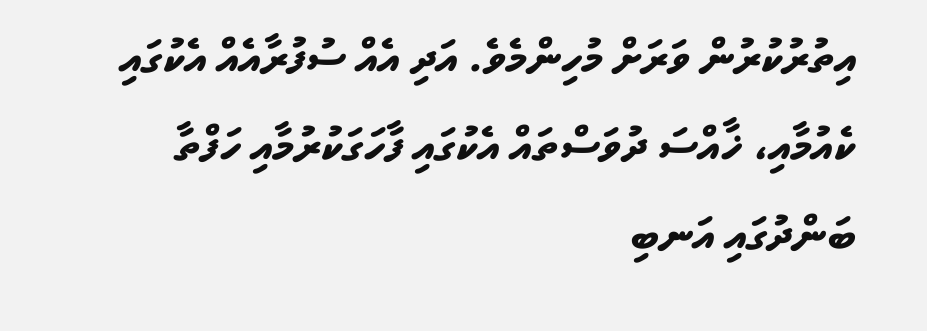އިތުރުކުރުން ވަރަށް މުހިންމެވެ. އަދި އެއް ސުފުރާއެއް އެކުގައި ކެއުމާއި، ޚާއްސަ ދުވަސްތައް އެކުގައި ފާހަގަކުރުމާއި ހަފްތާ ބަންދުގައި އަނބި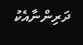ދަރިންނާއެކު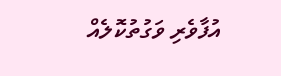އުފާވެރި ވަގުތުކޮލެއް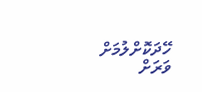ހޭދަކޮށްލުމަށް ވަރަށް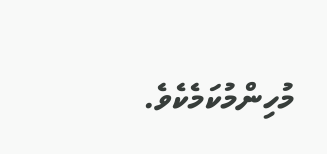މުހިންމުކަމެކެވެ.